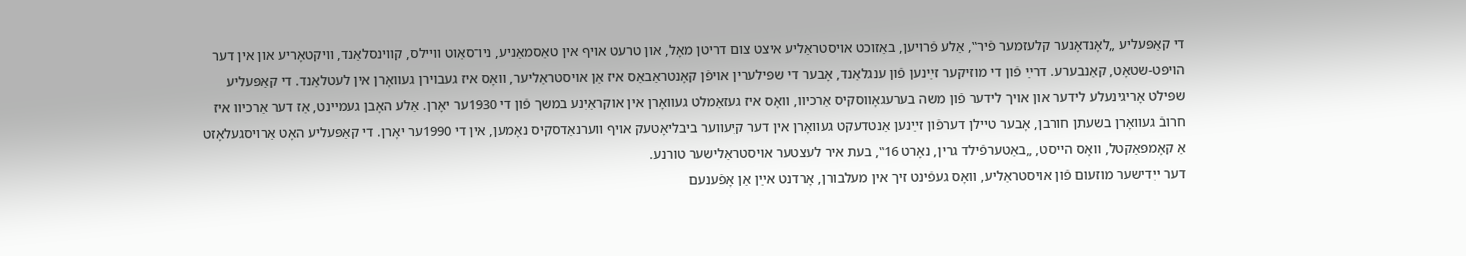די קאַפּעליע „לאָנדאָנער קלעזמער פֿיר‟, אַלע פֿרויען, באַזוכט אויסטראַליע איצט צום דריטן מאָל, און טרעט אויף אין טאַסמאַניע, ניו־סאַוט וויילס, קווינסלאַנד, וויקטאָריע און אין דער הויפּט-שטאָט, קאַנבערע. דרײַ פֿון די מוזיקער זײַנען פֿון ענגלאַנד, אָבער די שפּילערין אויפֿן קאָנטראַבאַס איז אַן אויסטראַליער, וואָס איז געבוירן געוואָרן אין לעטלאַנד. די קאַפּעליע שפּילט אָריגינעלע לידער און אויך לידער פֿון משה בערעגאָווסקיס אַרכיוו, וואָס איז געזאַמלט געוואָרן אין אוקראַיִנע במשך פֿון די 1930ער יאָרן. אַלע האָבן געמיינט, אַז דער אַרכיוו איז חרובֿ געוואָרן בשעתן חורבן, אָבער טיילן דערפֿון זײַנען אַנטדעקט געוואָרן אין דער קיִעווער ביבליאָטעק אויף ווערנאַדסקיס נאָמען, אין די 1990ער יאָרן. די קאַפּעליע האָט אַרויסגעלאָזט אַ קאָמפּאַקטל, וואָס הייסט, „באַטערפֿילד גרין, נאָרט 16‟, בעת איר לעצטער אויסטראַלישער טורנע.
דער ייִדישער מוזעום פֿון אויסטראַליע, וואָס געפֿינט זיך אין מעלבורן, אָרדנט אײַן אַן אָפֿענעם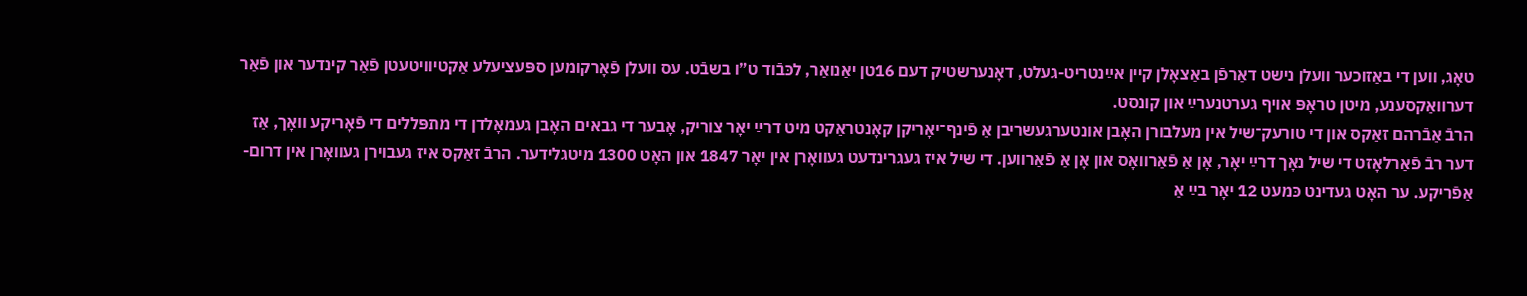טאָג, ווען די באַזוכער וועלן נישט דאַרפֿן באַצאָלן קיין אײַנטריט-געלט, דאָנערשטיק דעם 16טן יאַנואַר, לכּבֿוד ט”ו בשבֿט. עס וועלן פֿאָרקומען ספּעציעלע אַקטיוויטעטן פֿאַר קינדער און פֿאַר דערוואַקסענע, מיטן טראָפּ אויף גערטנערײַ און קונסט.
הרבֿ אַבֿרהם זאַקס און די טורעק־שיל אין מעלבורן האָבן אונטערגעשריבן אַ פֿינף־יאָריקן קאָנטראַקט מיט דרײַ יאָר צוריק, אָבער די גבאים האָבן געמאָלדן די מתפּללים די פֿאָריקע וואָך, אַז דער רבֿ פֿאַרלאָזט די שיל נאָך דרײַ יאָר, אָן אַ פֿאַרוואָס און אָן אַ פֿאַרווען. די שיל איז געגרינדעט געוואָרן אין יאָר 1847 און האָט 1300 מיטגלידער. הרבֿ זאַקס איז געבוירן געוואָרן אין דרום-אַפֿריקע. ער האָט געדינט כּמעט 12 יאָר בײַ אַ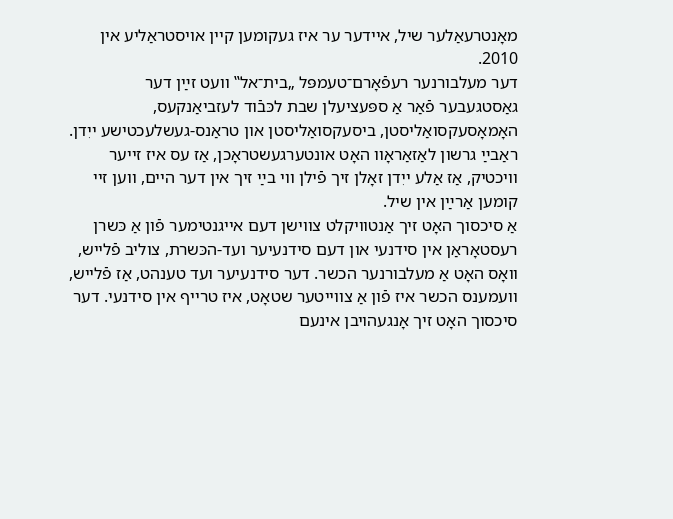מאָנטרעאַלער שיל, איידער ער איז געקומען קיין אויסטראַליע אין 2010.
דער מעלבורנער רעפֿאָרם־טעמפּל „בית־אל‟ וועט זײַן דער גאַסטגעבער פֿאַר אַ ספּעציעלן שבת לכּבֿוד לעזביאַנקעס, האָמאָסעקסואַליסטן, ביסעקסואַליסטן און טראַנס-געשלעכטישע ייִדן. ראַבײַ גרשון לאַזאַראָוו האָט אונטערגעשטראָכן, אַז עס איז זייער וויכטיק, אַז אַלע ייִדן זאָלן זיך פֿילן ווי בײַ זיך אין דער היים, ווען זיי קומען אַרײַן אין שיל.
אַ סיכסוך האָט זיך אַנטוויקלט צווישן דעם אייגנטימער פֿון אַ כּשרן רעסטאָראַן אין סידנעי און דעם סידנעיער ועד-הכּשרת, צוליב פֿלייש, וואָס האָט אַ מעלבורנער הכשר. דער סידנעיער ועד טענהט, אַז פֿלייש, וועמענס הכשר איז פֿון אַ צווייטער שטאָט, איז טרייף אין סידנעי. דער סיכסוך האָט זיך אָנגעהויבן אינעם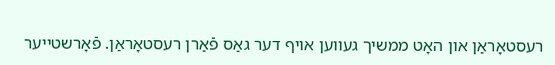רעסטאָראַן און האָט ממשיך געווען אויף דער גאַס פֿאַרן רעסטאָראַן. פֿאָרשטייער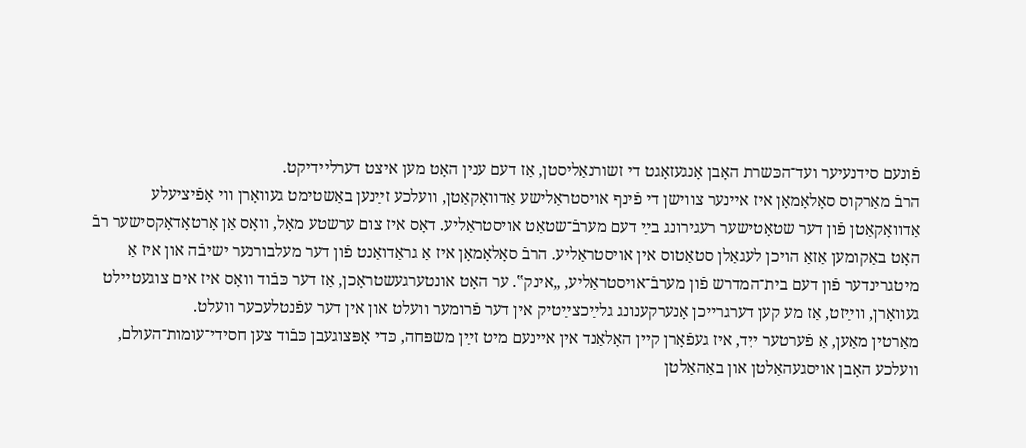פֿונעם סידנעיער ועד־הכּשרת האָבן אָנגעזאָגט די זשורנאַליסטן, אַז דעם ענין האָט מען איצט דערליידיקט.
הרבֿ מאַרקוס סאָלאָמאָן איז איינער צווישן די פֿינף אויסטראַלישע אַדוואָקאַטן, וועלכע זײַנען באַשטימט געוואָרן ווי אָפֿיציעלע אַדוואָקאַטן פֿון דער שטאָטישער רעגירונג בײַ דעם מערבֿ־שטאַט אויסטראַליע. דאָס איז צום ערשטע מאָל, וואָס אַן אָרטאָדאָקסישער רבֿ האָט באַקומען אַזאַ הויכן לעגאַלן סטאַטוס אין אויסטראַליע. הרבֿ סאָלאָמאָן איז אַ גראַדואַנט פֿון דער מעלבורנער ישיבֿה און איז אַ מיטגרינדער פֿון דעם בית־המדרש פֿון מערבֿ־אויסטראַליע, „אינק‟. ער האָט אונטערגעשטראָכן, אַז דער כּבֿוד וואָס איז אים צוגעטיילט געוואָרן, ווײַזט, אַז מע קען דערגרייכן אָנערקענונג גלײַכצײַטיק אין דער פֿרומער וועלט און אין דער עפֿנטלעכער וועלט.
מאַרטין מאַען, אַ פֿערטער ייִד, איז געפֿאָרן קיין האָלאַנד אין איינעם מיט זײַן משפּחה, כּדי אָפּצוגעבן כּבֿוד צען חסידי־עומות־העולם, וועלכע האָבן אויסגעהאַלטן און באַהאַלטן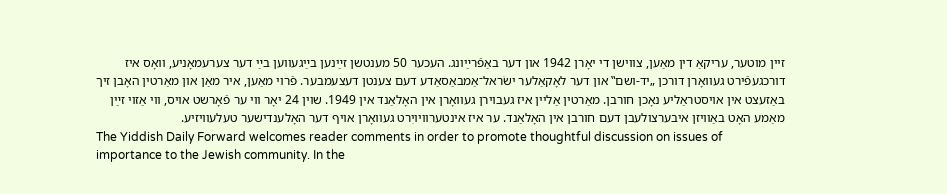זיין מוטער, עריקאַ דין מאַען, צווישן די יאָרן 1942 און דער באַפֿרײַונג. העכער 50 מענטשן זײַנען בײַגעווען בײַ דער צערעמאָניע, וואָס איז דורכגעפֿירט געוואָרן דורכן „יד-ושם‟ און דער לאָקאַלער ישׂראל־אַמבאַסאַדע דעם צענטן דעצעמבער. פֿרוי מאַען, איר מאַן און מאַרטין האָבן זיך באַזעצט אין אויסטראַליע נאָכן חורבן. מאַרטין אַליין איז געבוירן געוואָרן אין האָלאַנד אין 1949. שוין 24 יאָר ווי ער פֿאָרשט אויס, ווי אַזוי זײַן מאַמע האָט באַוויזן איבערצולעבן דעם חורבן אין האָלאַנד. ער איז אינטערוויויִרט געוואָרן אויף דער האָלענדישער טעלעוויזיע.
The Yiddish Daily Forward welcomes reader comments in order to promote thoughtful discussion on issues of importance to the Jewish community. In the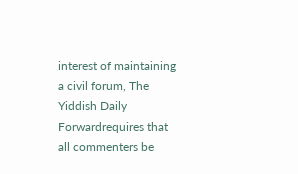interest of maintaining a civil forum, The Yiddish Daily Forwardrequires that all commenters be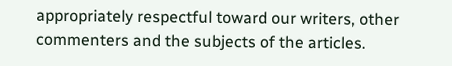appropriately respectful toward our writers, other commenters and the subjects of the articles.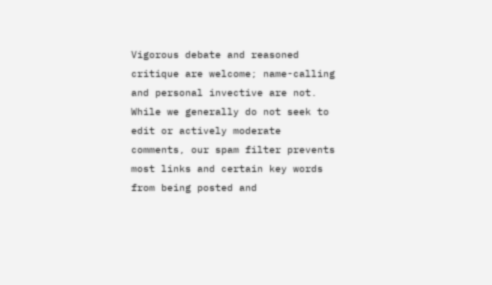Vigorous debate and reasoned critique are welcome; name-calling and personal invective are not. While we generally do not seek to edit or actively moderate comments, our spam filter prevents most links and certain key words from being posted and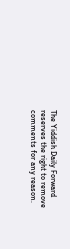The Yiddish Daily Forward reserves the right to remove comments for any reason.